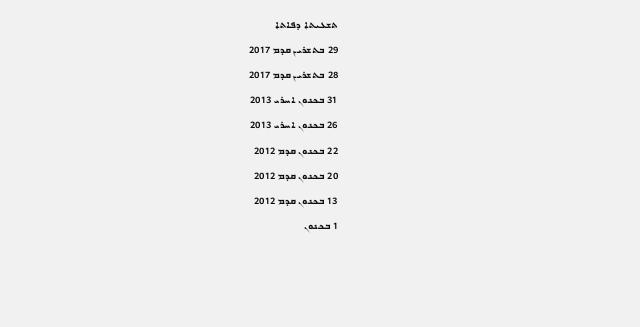ܬܫܥܝܬܐ ܕܦܐܬܐ
29 ܒܬܫܪܝܢ ܩܕܡ 2017
28 ܒܬܫܪܝܢ ܩܕܡ 2017
31 ܒܟܢܘܢ ܐܚܪܝ 2013
26 ܒܟܢܘܢ ܐܚܪܝ 2013
22 ܒܟܢܘܢ ܩܕܡ 2012
20 ܒܟܢܘܢ ܩܕܡ 2012
13 ܒܟܢܘܢ ܩܕܡ 2012
1 ܒܟܢܘܢ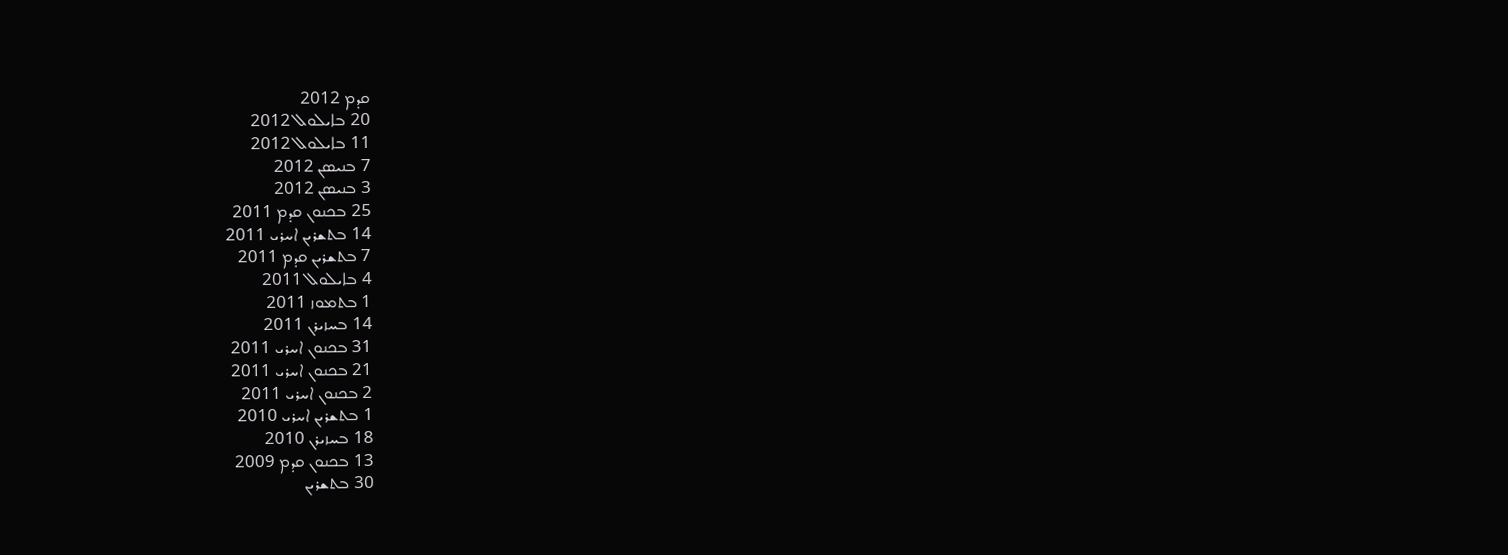ܩܕܡ 2012
20 ܒܐܝܠܘܠ 2012
11 ܒܐܝܠܘܠ 2012
7 ܒܢܝܣܢ 2012
3 ܒܢܝܣܢ 2012
25 ܒܟܢܘܢ ܩܕܡ 2011
14 ܒܬܫܪܝܢ ܐܚܪܝ 2011
7 ܒܬܫܪܝܢ ܩܕܡ 2011
4 ܒܐܝܠܘܠ 2011
1 ܒܬܡܘܙ 2011
14 ܒܚܙܝܪܢ 2011
31 ܒܟܢܘܢ ܐܚܪܝ 2011
21 ܒܟܢܘܢ ܐܚܪܝ 2011
2 ܒܟܢܘܢ ܐܚܪܝ 2011
1 ܒܬܫܪܝܢ ܐܚܪܝ 2010
18 ܒܚܙܝܪܢ 2010
13 ܒܟܢܘܢ ܩܕܡ 2009
30 ܒܬܫܪܝܢ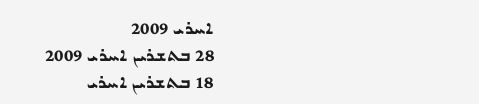ܐܚܪܝ 2009
28 ܒܬܫܪܝܢ ܐܚܪܝ 2009
18 ܒܬܫܪܝܢ ܐܚܪܝ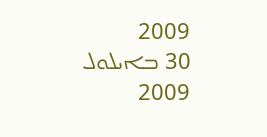2009
30 ܒܐܝܠܘܠ 2009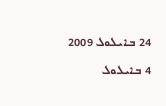24 ܒܐܝܠܘܠ 2009
4 ܒܐܝܠܘܠ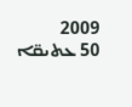2009
50 ܥܬܝܩ̈ܐ